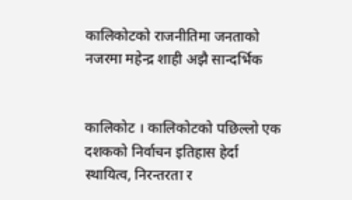कालिकोटको राजनीतिमा जनताको नजरमा महेन्द्र शाही अझै सान्दर्भिक


कालिकोट । कालिकोटको पछिल्लो एक दशकको निर्वाचन इतिहास हेर्दा स्थायित्व, निरन्तरता र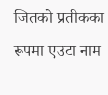जितको प्रतीकका रूपमा एउटा नाम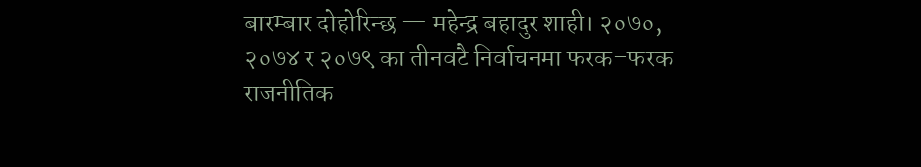बारम्बार दोहोरिन्छ — महेन्द्र बहादुर शाही। २०७०, २०७४ र २०७९ का तीनवटै निर्वाचनमा फरक–फरक राजनीतिक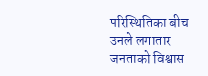परिस्थितिका बीच उनले लगातार जनताको विश्वास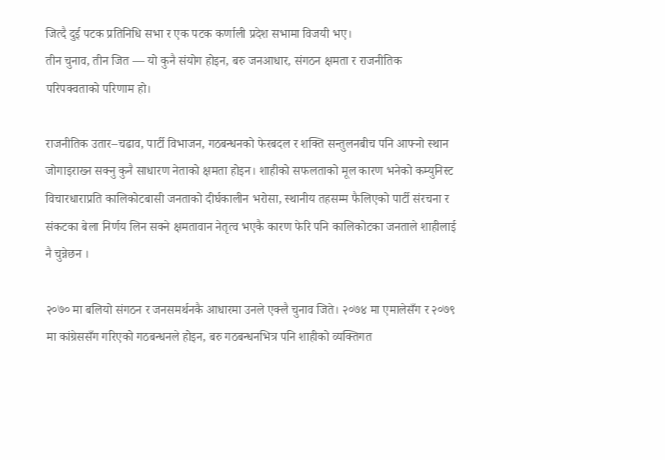जित्दै दुई पटक प्रतिनिधि सभा र एक पटक कर्णाली प्रदेश सभामा विजयी भए।
तीन चुनाव, तीन जित — यो कुनै संयोग होइन, बरु जनआधार, संगठन क्षमता र राजनीतिक परिपक्वताको परिणाम हो।

राजनीतिक उतार–चढाव, पार्टी विभाजन, गठबन्धनको फेरबदल र शक्ति सन्तुलनबीच पनि आफ्नो स्थान जोगाइराख्न सक्नु कुनै साधारण नेताको क्षमता होइन। शाहीको सफलताको मूल कारण भनेको कम्युनिस्ट विचारधाराप्रति कालिकोटबासी जनताको दीर्घकालीन भरोसा, स्थानीय तहसम्म फैलिएको पार्टी संरचना र संकटका बेला निर्णय लिन सक्ने क्षमतावान नेतृत्व भएकै कारण फेरि पनि कालिकोटका जनताले शाहीलाई नै चुन्नेछन ।

२०७० मा बलियो संगठन र जनसमर्थनकै आधारमा उनले एक्लै चुनाव जिते। २०७४ मा एमालेसँग र २०७९ मा कांग्रेससँग गरिएको गठबन्धनले होइन, बरु गठबन्धनभित्र पनि शाहीको व्यक्तिगत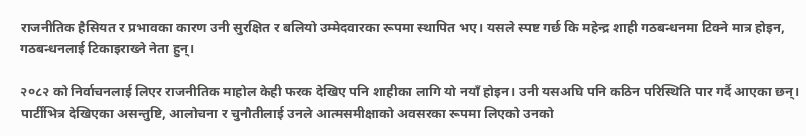राजनीतिक हैसियत र प्रभावका कारण उनी सुरक्षित र बलियो उम्मेदवारका रूपमा स्थापित भए। यसले स्पष्ट गर्छ कि महेन्द्र शाही गठबन्धनमा टिक्ने मात्र होइन, गठबन्धनलाई टिकाइराख्ने नेता हुन्।

२०८२ को निर्वाचनलाई लिएर राजनीतिक माहोल केही फरक देखिए पनि शाहीका लागि यो नयाँ होइन। उनी यसअघि पनि कठिन परिस्थिति पार गर्दै आएका छन्। पार्टीभित्र देखिएका असन्तुष्टि, आलोचना र चुनौतीलाई उनले आत्मसमीक्षाको अवसरका रूपमा लिएको उनको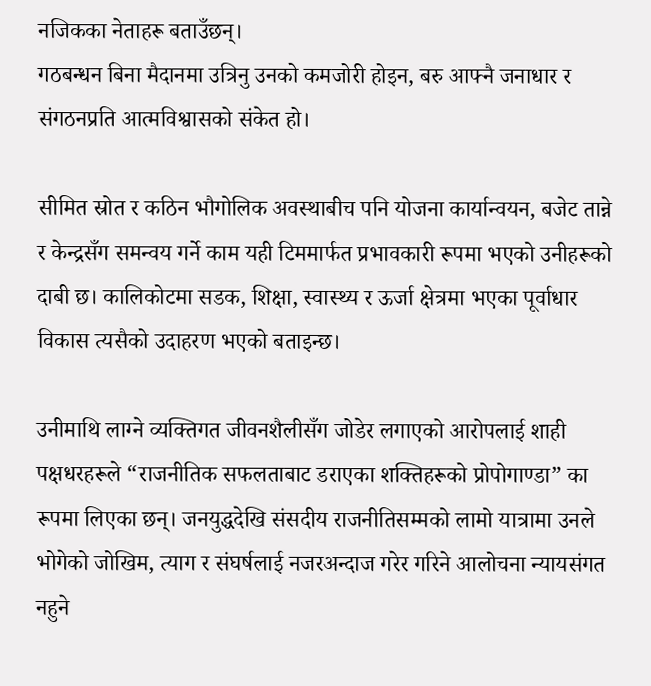नजिकका नेताहरू बताउँछन्।
गठबन्धन बिना मैदानमा उत्रिनु उनको कमजोरी होइन, बरु आफ्नै जनाधार र संगठनप्रति आत्मविश्वासको संकेत हो।

सीमित स्रोत र कठिन भौगोलिक अवस्थाबीच पनि योजना कार्यान्वयन, बजेट तान्ने र केन्द्रसँग समन्वय गर्ने काम यही टिममार्फत प्रभावकारी रूपमा भएको उनीहरूको दाबी छ। कालिकोटमा सडक, शिक्षा, स्वास्थ्य र ऊर्जा क्षेत्रमा भएका पूर्वाधार विकास त्यसैको उदाहरण भएको बताइन्छ।

उनीमाथि लाग्ने व्यक्तिगत जीवनशैलीसँग जोडेर लगाएको आरोपलाई शाही पक्षधरहरूले “राजनीतिक सफलताबाट डराएका शक्तिहरूको प्रोपोगाण्डा” का रूपमा लिएका छन्। जनयुद्धदेखि संसदीय राजनीतिसम्मको लामो यात्रामा उनले भोगेको जोखिम, त्याग र संघर्षलाई नजरअन्दाज गरेर गरिने आलोचना न्यायसंगत नहुने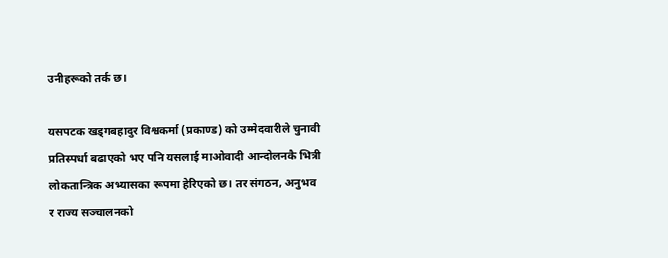उनीहरूको तर्क छ।

यसपटक खड्गबहादुर विश्वकर्मा (प्रकाण्ड) को उम्मेदवारीले चुनावी प्रतिस्पर्धा बढाएको भए पनि यसलाई माओवादी आन्दोलनकै भित्री लोकतान्त्रिक अभ्यासका रूपमा हेरिएको छ। तर संगठन, अनुभव र राज्य सञ्चालनको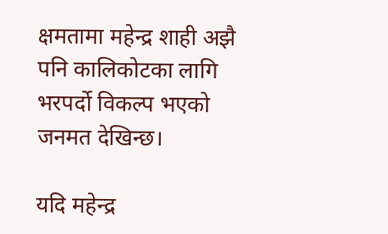क्षमतामा महेन्द्र शाही अझै पनि कालिकोटका लागि भरपर्दो विकल्प भएको जनमत देखिन्छ।

यदि महेन्द्र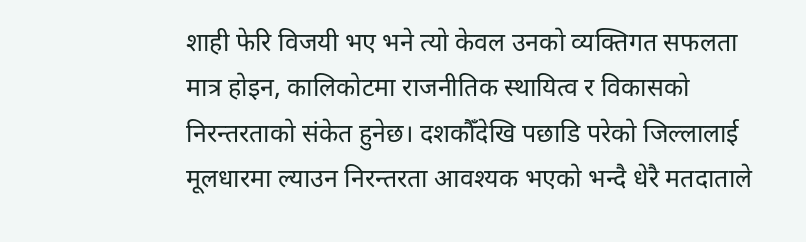शाही फेरि विजयी भए भने त्यो केवल उनको व्यक्तिगत सफलता मात्र होइन, कालिकोटमा राजनीतिक स्थायित्व र विकासको निरन्तरताको संकेत हुनेछ। दशकौँदेखि पछाडि परेको जिल्लालाई मूलधारमा ल्याउन निरन्तरता आवश्यक भएको भन्दै धेरै मतदाताले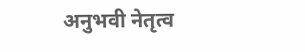अनुभवी नेतृत्व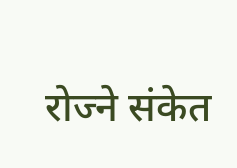रोज्ने संकेत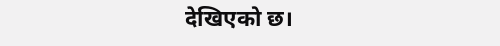देखिएको छ।